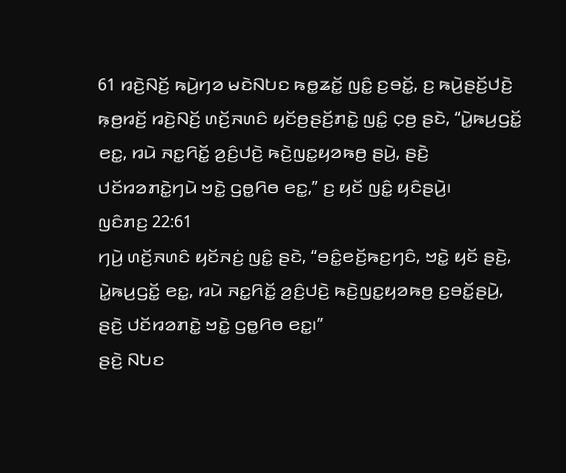61 ꤙꤢꤧ꤬ꤡꤢꤩ꤬ ꤒꤣꤧ꤬ꤚꤤ ꤗꤢꤧꤡꤝꤢ ꤒꤥ꤭ꤘꤢꤩ꤭ ꤜꤢꤨ꤭ ꤢ꤬ꤋꤢꤩ꤭, ꤢ꤬ ꤒꤣꤧ꤬ꤔꤢꤩ꤬ꤓꤢꤧ꤬ ꤒ꤫ꤥ꤬ꤙꤢꤩ꤬ ꤙꤢꤧ꤬ꤡꤢꤩ꤬ ꤛꤢꤩ꤬ꤏꤛꤢꤨ ꤟꤢꤩꤥ꤬ꤔꤢꤩ꤬ꤊꤢꤧ꤭ ꤜꤢꤨ꤭ ꤍ꤫ꤥ꤬ ꤔꤢꤧ, “ꤣꤧ꤭ꤒꤣ꤬ꤞꤢꤩ꤭ ꤕꤢ꤭, ꤙꤣꤧ ꤏꤢ꤭ꤖꤢꤩ꤭ ꤤ꤬ꤢꤨ꤬ꤓꤢꤧ꤬ ꤒꤢꤧ꤬ꤜꤢ꤭ꤟꤤꤒꤥ꤬ ꤔꤣꤧ꤬, ꤔꤢꤧ꤬ ꤓꤢꤩꤙꤤꤊꤢꤧ꤭ꤚꤣꤧ ꤠꤢꤧ꤭ ꤞꤥ꤭ꤖꤥ ꤕꤢ꤭,” ꤢ꤬ ꤟꤢꤩ ꤜꤢꤨ꤭ ꤟꤢꤨꤔꤣꤧ꤬꤯
ꤜꤢꤨꤊꤢ꤬ 22:61
ꤚꤣꤧ꤬ ꤛꤢꤩ꤬ꤏꤛꤢꤨ ꤟꤢꤩꤏꤢꤦ꤬ ꤜꤢꤨ꤭ ꤔꤢꤧ, “ꤋꤢꤨ꤭ꤕꤢꤩ꤬ꤒꤢ꤬ꤚꤢꤨ, ꤠꤢꤧ꤭ ꤟꤢꤩ ꤔꤢꤧ꤬, ꤣꤧ꤭ꤒꤣ꤬ꤞꤢꤩ꤭ ꤕꤢ꤭, ꤙꤣꤧ ꤏꤢ꤭ꤖꤢꤩ꤭ ꤤ꤬ꤢꤨ꤬ꤓꤢꤧ꤬ ꤒꤢꤧ꤬ꤜꤢ꤭ꤟꤤꤒꤥ꤬ ꤢ꤬ꤋꤢꤩ꤭ꤔꤣꤧ꤬, ꤔꤢꤧ꤬ ꤓꤢꤩꤙꤤꤊꤢꤧ꤭ ꤠꤢꤧ꤭ ꤞꤥ꤭ꤖꤥ ꤕꤢ꤭꤯”
ꤔꤢꤧ꤬ ꤡꤝꤢ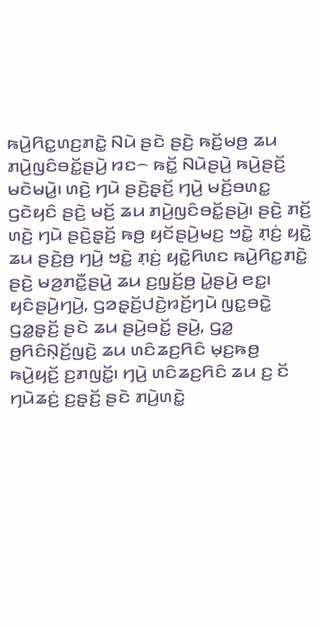ꤒꤣꤧ꤬ꤖꤢ꤭ꤛꤢ꤬ꤊꤢꤧ꤭ ꤡꤣꤧ ꤔꤢꤧ ꤔꤢꤧ꤬ ꤒꤢꤩ꤬ꤗꤥ꤬ ꤘꤣ ꤊꤣꤧ꤬ꤜꤢꤨꤋꤢꤩ꤭ꤔꤣꤧ꤬ ꤙꤢ꤮ ꤒꤢꤩ꤭ ꤡꤣꤧꤔꤣꤧ꤬ ꤒꤣꤧ꤬ꤔꤢꤩ꤬ ꤗꤢꤧꤗꤣꤧ꤭꤯ ꤛꤢꤧ꤬ ꤚꤣꤧ ꤔꤢꤧ꤬ꤔ꤫ꤢꤩ꤬ ꤚꤣꤧ꤬ ꤗꤢꤩ꤬ꤋꤛꤢ꤭ ꤞꤢꤧꤟꤢꤨ ꤔꤢꤧ꤬ ꤗꤢꤩ꤬ ꤘꤣ ꤊꤣꤧ꤬ꤜꤢꤨꤋꤢꤩ꤭ꤔꤣꤧ꤬꤯ ꤔꤢꤧ꤬ ꤊꤢꤩ꤬ ꤛꤢꤧ꤬ ꤚꤣꤧ ꤔꤢꤧ꤬ꤔ꤫ꤢꤩ꤬ ꤒꤥ꤬ ꤟꤢꤩꤔꤣꤧ꤬ꤗꤢ꤬ ꤠꤢꤧ꤭ ꤊ꤫ꤢꤦ꤬ ꤟꤢꤧ꤭ ꤘꤣ ꤔꤢꤧ꤬ꤥ꤬ ꤚꤣꤧ꤬ ꤠꤢꤧ꤭ ꤊ꤫ꤢꤦ꤬ ꤟꤢꤧ꤭ꤖꤛꤢ ꤒꤣꤧ꤬ꤖꤢ꤭ꤊꤢꤧ꤭ ꤔꤢꤧ꤬ ꤗꤤ꤬ꤊꤢꤪ꤭ꤔꤣꤧ꤬ ꤘꤣ ꤢ꤬ꤜ꤫ꤢꤩ꤬ꤥ꤬ ꤣꤧ꤭ꤔꤣꤧ꤬ ꤕꤢ꤭꤯
ꤟꤢꤨꤔꤣꤧ꤬ꤚꤣꤧ꤬, ꤞꤤꤔ꤫ꤢꤩ꤬ꤓꤢꤧ꤬ꤙꤢꤩ꤬ꤚꤣꤧ ꤜꤢ꤭ꤋꤢꤧ꤭ ꤞꤤ꤭ꤔ꤫ꤢꤩ꤬ ꤔꤢꤧ ꤘꤣ ꤔꤣꤧ꤬ꤋꤢꤩ꤭ ꤔꤣꤧ꤬, ꤞꤤ꤭ ꤥ꤬ꤖꤢꤨꤡ꤫ꤢꤩ꤬ꤜꤢꤧ꤬ ꤘꤣ ꤛꤢꤨꤘꤢ꤬ꤖꤢꤨ ꤗ꤫ꤢ꤬ꤒꤥ꤬ ꤒꤣꤧ꤬ꤟꤢꤩ꤬ ꤢ꤬ꤊꤜꤢꤩ꤭꤯ ꤚꤣꤧ꤬ ꤛꤢꤨꤘꤢ꤬ꤖꤢꤨ ꤘꤣ ꤢ꤬ ꤢꤩ ꤚꤣꤧꤘꤢꤦ꤬ ꤢ꤬ꤔ꤫ꤢꤩ꤬ ꤔꤢꤧ ꤊꤣꤧ꤬ꤛꤢꤧ꤭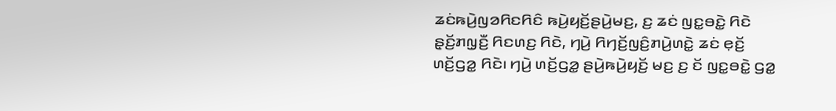ꤘꤢꤦꤒꤣꤧ꤬ꤜꤤꤖꤢꤖꤢꤨ ꤒꤣꤧ꤬ꤟꤢꤩ꤬ꤔꤣꤧ꤬ꤗꤢ꤬, ꤢ꤬ ꤘꤢꤦ ꤜꤢ꤭ꤋꤢꤧ꤭ ꤖꤢꤧ ꤔ꤫ꤢꤩ꤬ꤊꤜ꤫ꤢꤪ꤬ ꤖꤢꤛꤢ꤬ ꤖꤢꤧ, ꤚꤣꤧ꤬ ꤖꤚꤢꤩ꤬ꤜꤢꤨ꤬ꤊꤣꤧ꤬ꤛꤢꤧ꤭ ꤘꤢꤦ ꤕ꤫ꤢꤩ꤬ ꤛꤢꤩ꤬ꤞꤤ꤭ ꤖꤢꤧ꤯ ꤚꤣꤧ꤬ ꤛꤢꤩ꤬ꤞꤤ꤭ ꤔꤣꤧ꤬ꤒꤣꤧ꤬ꤟꤢꤩ꤬ ꤗꤢ꤬ ꤢ꤬ ꤢꤩ ꤜꤢ꤭ꤋꤢꤧ꤭ ꤞꤤ꤭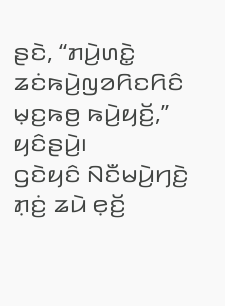ꤔꤢꤧ, “ꤊꤣꤧ꤬ꤛꤢꤧ꤭ ꤘꤢꤦꤒꤣꤧ꤬ꤜꤤꤖꤢꤖꤢꤨ ꤗ꤫ꤢ꤬ꤒꤥ꤬ ꤒꤣꤧ꤬ꤟꤢꤩ꤬,” ꤟꤢꤨꤔꤣꤧ꤬꤯
ꤞꤢꤧꤟꤢꤨ ꤡꤢꤪꤗꤣꤧ꤬ꤚꤢꤧ꤬ ꤊ꤫ꤢꤦ꤬ ꤘꤣꤧ ꤕ꤫ꤢꤩ꤬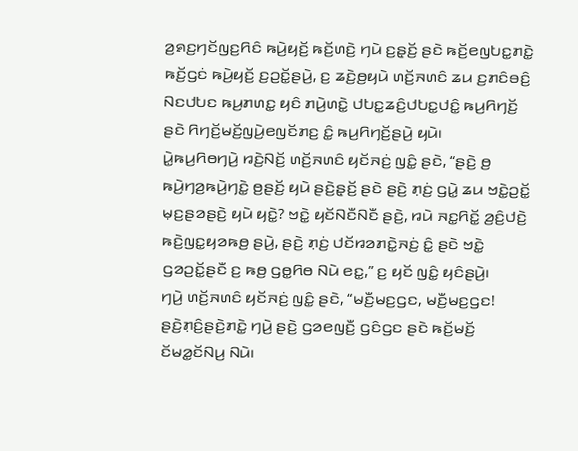ꤤ꤬ꤎꤢ꤬ꤚꤢꤩꤜꤢ꤬ꤖꤢꤨ ꤒꤣꤧ꤬ꤟꤢꤩ꤬ ꤒꤢꤩ꤬ꤛꤢꤧ꤬ ꤚꤣꤧ ꤢ꤬ꤔ꤫ꤢꤩ꤬ ꤔꤢꤧ ꤒꤢꤩ꤬ꤕꤜꤝꤢ꤭ꤊꤢꤧ꤭ ꤒꤢꤩ꤬ꤞꤢꤦ ꤒꤣꤧ꤬ꤟꤢꤩ꤬ ꤢ꤬ꤑꤢꤩ꤭ꤔꤣꤧ꤬, ꤢ꤬ ꤘꤢꤧ꤬ꤥ꤬ꤟꤣꤧ ꤛꤢꤩ꤬ꤏꤛꤢꤨ ꤘꤣ ꤢ꤬ꤊꤢꤨꤋꤢꤨ꤬ ꤡꤢꤓꤝꤢ ꤒꤣ꤬ꤊꤛꤢ꤭ ꤟꤢꤨ ꤊꤣꤧ꤬ꤛꤢꤧ꤭ ꤓꤝꤢ꤭ꤘꤢꤨ꤬ꤓꤝꤢ꤭ꤓꤢꤨ꤭ ꤒꤣ꤬ꤖꤚꤢꤩ꤬ ꤔꤢꤧ ꤖꤚꤢꤩ꤬ꤗꤢꤩ꤬ꤜꤣꤧ꤬ꤕꤜꤢꤩꤊꤢ꤬ ꤢꤨ꤭ ꤒꤣ꤬ꤖꤚꤢꤩ꤬ꤔꤣꤧ꤬ ꤟꤣꤧ꤯
ꤣꤧ꤭ꤒꤣ꤬ꤖꤥꤚꤣꤧ꤬ ꤙꤢꤧ꤬ꤡꤢꤩ꤬ ꤛꤢꤩ꤬ꤏꤛꤢꤨ ꤟꤢꤩꤏꤢꤦ꤬ ꤜꤢꤨ꤭ ꤔꤢꤧ, “ꤔꤢꤧ꤬ ꤥ꤬ ꤒꤣꤧ꤬ꤚꤤ꤬ꤒꤣꤧ꤬ꤚꤢꤧ꤭ ꤥ꤬ꤔꤢꤩ꤬ ꤟꤣꤧ ꤔꤢꤧ꤬ꤔ꤫ꤢꤩ꤬ ꤔꤢꤧ ꤔꤢꤧ꤬ ꤊ꤫ꤢꤦ꤬ ꤞꤣꤧ꤭ ꤘꤣ ꤠꤢꤧ꤭ꤑꤢꤩ꤭ ꤗ꤫ꤢ꤬ꤔꤤꤔꤢꤧ꤬ ꤟꤣꤧ ꤟꤢꤧ꤭? ꤠꤢꤧ꤭ ꤟꤢꤩꤡꤢꤪꤡꤢꤪ ꤔꤢꤧ꤬, ꤙꤣꤧ ꤏꤢ꤭ꤖꤢꤩ꤭ ꤤ꤬ꤢꤨ꤬ꤓꤢꤧ꤬ ꤒꤢꤧ꤬ꤜꤢ꤭ꤟꤤꤒꤥ꤬ ꤔꤣꤧ꤬, ꤔꤢꤧ꤬ ꤊ꤫ꤢꤦ꤬ ꤓꤢꤩꤙꤤꤊꤢꤧ꤭ꤏꤢꤦ꤬ ꤢꤨ꤭ ꤔꤢꤧ ꤠꤢꤧ꤭ ꤞꤤꤑꤢꤩ꤭ꤔꤢꤪ ꤢ꤬ ꤒꤥ꤬ ꤞꤥ꤭ꤖꤥ ꤡꤣꤧ ꤕꤢ꤭,” ꤢ꤬ ꤟꤢꤩ ꤜꤢꤨ꤭ ꤟꤢꤨꤔꤣꤧ꤬꤯
ꤚꤣꤧ꤬ ꤛꤢꤩ꤬ꤏꤛꤢꤨ ꤟꤢꤩꤏꤢꤦ꤬ ꤜꤢꤨ꤭ ꤔꤢꤧ, “ꤗꤢꤪ꤬ꤗꤢ꤬ꤞꤢ, ꤗꤢꤪ꤬ꤗꤢ꤬ꤞꤢ! ꤔꤢꤧ꤬ꤊ꤫ꤢꤨ꤬ꤔꤢꤧ꤬ꤊꤢꤧ꤭ ꤚꤣꤧ꤬ ꤔꤢꤧ꤬ ꤞꤤꤕꤜꤢꤪ꤬ ꤞꤢꤨꤞꤢ ꤔꤢꤧ ꤒꤢꤩ꤬ꤗꤢꤩ꤬ ꤢꤩꤗꤤ꤭ꤢꤩꤡꤣ꤬ ꤡꤣꤧ꤯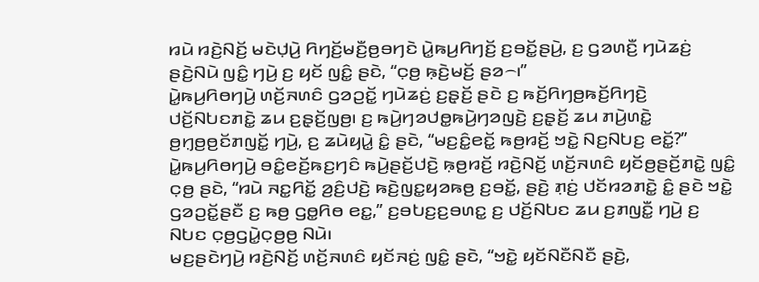ꤙꤣꤧ ꤙꤢꤧ꤬ꤡꤢꤩ꤬ ꤗꤢꤧꤓ꤫ꤣꤧ꤬ ꤖꤚꤢꤩ꤬ꤗꤢꤪ꤬ꤥ꤬ꤋꤚꤢꤧ ꤣꤧ꤭ꤒꤣ꤬ꤖꤚꤢꤩ꤬ ꤢ꤬ꤋꤢꤩ꤭ꤔꤣꤧ꤬, ꤢ꤬ ꤞꤤꤛꤢꤪ꤬ ꤚꤣꤧꤘꤢꤦ꤬ ꤔꤢꤧ꤬ꤡꤣꤧ ꤜꤢꤨ꤭ ꤚꤣꤧ꤬ ꤢ꤬ ꤟꤢꤩ ꤜꤢꤨ꤭ ꤔꤢꤧ, “ꤍ꤫ꤥ꤬ ꤒ꤫ꤢꤧ꤬ꤗꤢꤩ꤬ ꤔꤤ꤮꤯”
ꤣꤧ꤭ꤒꤣ꤬ꤖꤥꤚꤣꤧ꤬ ꤛꤢꤩ꤬ꤏꤛꤢꤨ ꤞꤤꤑꤢꤩ꤭ ꤚꤣꤧꤘꤢꤦ꤬ ꤢ꤬ꤔ꤫ꤢꤩ꤬ ꤔꤢꤧ ꤢ꤬ ꤒꤢꤩ꤬ꤖꤚꤥ꤬ꤒꤢꤩ꤬ꤖꤚꤢꤧ꤬ ꤓꤢꤩ꤬ꤡꤝꤢꤊꤢꤧ꤭ ꤘꤣ ꤢ꤬ꤔ꤫ꤢꤩ꤬ꤜꤥ꤬꤯ ꤢ꤬ ꤒꤣꤧ꤬ꤚꤤꤓꤥ꤭ꤒꤣꤧ꤬ꤚꤤꤜꤢꤧ꤬ ꤢ꤬ꤔ꤫ꤢꤩ꤬ ꤘꤣ ꤊꤣꤧ꤬ꤛꤢꤧ꤭ ꤥ꤬ꤚ꤫ꤥ꤬ꤥ꤬ꤢꤩꤊꤜꤢꤩ꤭ ꤚꤣꤧ꤬, ꤢ꤬ ꤘꤣꤧꤟꤣꤧ꤭ ꤢꤨ꤭ ꤔꤢꤧ, “ꤗꤢ꤬ꤢꤨ꤭ꤕꤢꤩ꤭ ꤒꤥ꤬ꤙꤢꤩ꤬ ꤠꤢꤧ꤭ ꤡꤢ꤬ꤡꤝꤢ꤬ ꤕꤢꤩ꤭?”
ꤣꤧ꤭ꤒꤣ꤬ꤖꤥꤚꤣꤧ꤬ ꤋꤢꤨ꤭ꤕꤢꤩ꤬ꤒꤢ꤬ꤚꤢꤨ ꤒꤣꤧ꤬ꤔꤢꤩ꤬ꤓꤢꤧ꤬ ꤒ꤫ꤥ꤬ꤙꤢꤩ꤬ ꤙꤢꤧ꤬ꤡꤢꤩ꤬ ꤛꤢꤩ꤬ꤏꤛꤢꤨ ꤟꤢꤩꤥ꤬ꤔꤢꤩ꤬ꤊꤢꤧ꤭ ꤜꤢꤨ꤭ ꤍ꤫ꤥ꤬ ꤔꤢꤧ, “ꤙꤣꤧ ꤏꤢ꤭ꤖꤢꤩ꤭ ꤤ꤬ꤢꤨ꤬ꤓꤢꤧ꤬ ꤒꤢꤧ꤬ꤜꤢ꤭ꤟꤤꤒꤥ꤬ ꤢ꤬ꤋꤢꤩ꤭, ꤔꤢꤧ꤬ ꤊ꤫ꤢꤦ꤬ ꤓꤢꤩꤙꤤꤊꤢꤧ꤭ ꤢꤨ꤭ ꤔꤢꤧ ꤠꤢꤧ꤭ ꤞꤤꤑꤢꤩ꤭ꤔꤢꤪ ꤢ꤬ ꤒꤥ꤬ ꤞꤥ꤭ꤖꤥ ꤕꤢ꤭,” ꤢ꤬ꤋꤝꤢ꤬ꤢ꤬ꤋꤛꤢ꤭ ꤢ꤬ ꤓꤢꤩ꤬ꤡꤝꤢ ꤘꤣ ꤢ꤬ꤊꤜꤢꤪ꤭ ꤚꤣꤧ꤬ ꤢ꤬ ꤡꤝꤢ ꤍ꤫ꤥ꤬ꤞꤣꤧ꤭ꤍ꤫ꤥ꤬ꤥ꤬ ꤡꤣꤧ꤯
ꤗꤢ꤬ꤔꤢꤧꤚꤣꤧ꤬ ꤙꤢꤧ꤬ꤡꤢꤩ꤬ ꤛꤢꤩ꤬ꤏꤛꤢꤨ ꤟꤢꤩꤏꤢꤦ꤬ ꤜꤢꤨ꤭ ꤔꤢꤧ, “ꤠꤢꤧ꤭ ꤟꤢꤩꤡꤢꤪꤡꤢꤪ ꤔꤢꤧ꤬,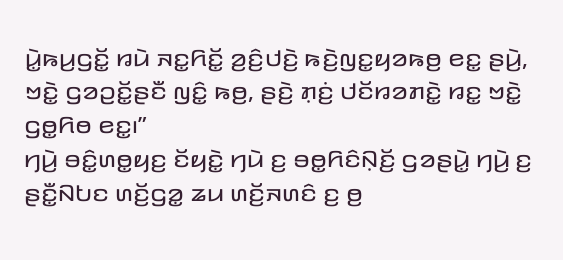ꤣꤧ꤭ꤒꤣ꤬ꤞꤢꤩ꤭ ꤙꤣꤧ ꤏꤢ꤭ꤖꤢꤩ꤭ ꤤ꤬ꤢꤨ꤬ꤓꤢꤧ꤬ ꤒꤢꤧ꤬ꤜꤢ꤭ꤟꤤꤒꤥ꤬ ꤕꤢ꤭ ꤔꤣꤧ꤬, ꤠꤢꤧ꤭ ꤞꤤꤑꤢꤩ꤭ꤔꤢꤪ ꤜꤢꤨ꤭ ꤒꤥ꤬, ꤔꤢꤧ꤬ ꤊ꤫ꤢꤦ꤬ ꤓꤢꤩꤙꤤꤊꤢꤧ꤭ ꤙꤢ꤭ ꤠꤢꤧ꤭ ꤞꤥ꤭ꤖꤥ ꤕꤢ꤭꤯”
ꤚꤣꤧ꤬ ꤋꤢꤨ꤭ꤛꤥ꤭ꤟꤢ꤬ ꤢꤩꤟꤢꤧ꤭ ꤚꤣꤧ ꤢ꤬ ꤋꤥ꤭ꤖꤢꤨꤡ꤫ꤢꤩ꤬ ꤞꤤꤔꤣꤧ꤭ ꤚꤣꤧ꤬ ꤢ꤬ ꤔꤢꤪ꤭ꤡꤝꤢ ꤛꤢꤩ꤬ꤞꤤ꤭ ꤘꤣ ꤛꤢꤩ꤬ꤏꤛꤢꤨ ꤢ꤬ ꤥ꤬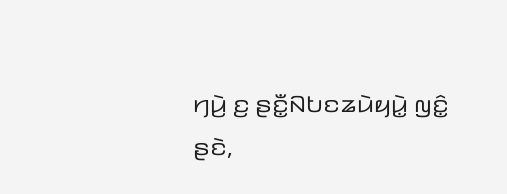ꤚꤣꤧ꤬ ꤢ꤬ ꤔꤢꤪ꤭ꤡꤝꤢꤘꤣꤧꤟꤣꤧ꤭ ꤜꤢꤨ꤭ ꤔꤢꤧ,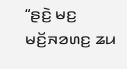“ꤔꤢꤧ꤬ ꤗꤢ꤬ ꤗꤢꤩ꤬ꤏꤤꤛꤢ꤬ ꤘꤣ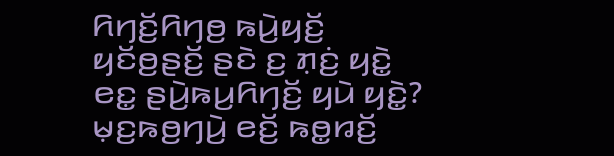ꤖꤚꤢꤩ꤬ꤖꤚꤥ꤬ ꤒꤣꤧ꤬ꤟꤢꤩ꤬ ꤟꤢꤩꤥ꤬ꤔꤢꤩ꤬ ꤔꤢꤧ ꤢ꤬ ꤊ꤫ꤢꤦ꤬ ꤟꤢꤧ꤭ ꤕꤢ꤭ ꤔꤣꤧ꤬ꤒꤣ꤬ꤖꤚꤢꤩ꤬ ꤟꤣꤧ ꤟꤢꤧ꤭? ꤗ꤫ꤢ꤬ꤒꤥ꤬ꤚꤣꤧ꤬ ꤕꤢꤩ꤬ ꤒꤥ꤭ꤙꤢꤩ꤬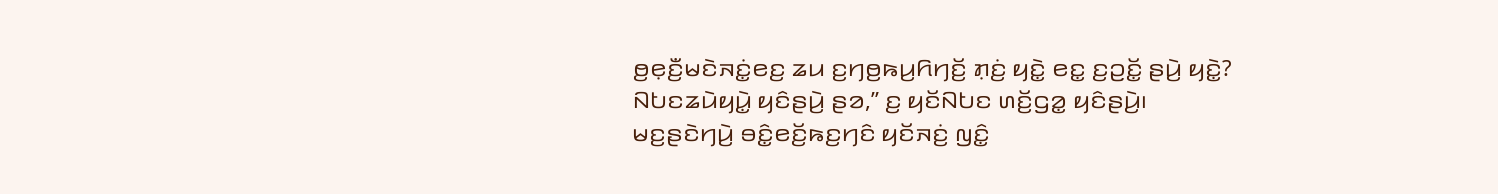ꤥ꤬ꤕ꤫ꤢꤪ꤬ꤗꤢꤧꤏꤢꤦ꤭ꤕꤢ꤬ ꤘꤣ ꤢ꤬ꤚꤥ꤬ꤒꤣ꤬ꤖꤚꤢꤩ꤬ ꤊ꤫ꤢꤦ꤬ ꤟꤢꤧ꤭ ꤕꤢ꤭ ꤢ꤬ꤑꤢꤩ꤭ ꤔꤣꤧ꤬ ꤟꤢꤧ꤭? ꤡꤝꤢꤘꤣꤧꤟꤣꤧ꤭ ꤟꤢꤨꤔꤣꤧ꤬ ꤔꤤ,” ꤢ꤬ ꤟꤢꤩꤡꤝꤢ ꤛꤢꤩ꤬ꤞꤤ꤭ ꤟꤢꤨꤔꤣꤧ꤬꤯
ꤗꤢ꤬ꤔꤢꤧꤚꤣꤧ꤬ ꤋꤢꤨ꤭ꤕꤢꤩ꤬ꤒꤢ꤬ꤚꤢꤨ ꤟꤢꤩꤏꤢꤦ꤬ ꤜꤢꤨ꤭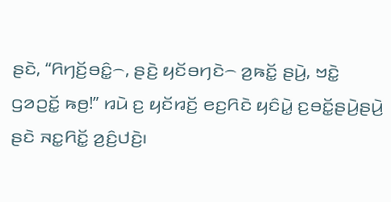ꤔꤢꤧ, “ꤖꤚꤢꤩ꤬ꤋꤢꤨ꤭꤮, ꤔꤢꤧ꤬ ꤟꤢꤩꤋꤚꤢꤧ꤮ ꤤ꤬ꤒꤢꤩ꤭ ꤔꤣꤧ꤬, ꤠꤢꤧ꤭ ꤞꤤꤑꤢꤩ꤭ ꤒꤥ꤬!” ꤙꤣꤧ ꤢ꤬ ꤟꤢꤩꤙꤢꤩ꤬ ꤕꤢ꤬ꤖꤢꤧ ꤟꤢꤨꤣꤧ꤭ ꤢ꤬ꤋꤢꤩ꤭ꤔꤣꤧ꤬ꤔꤣꤧ꤬ ꤔꤢꤧ ꤏꤢ꤭ꤖꤢꤩ꤭ ꤤ꤬ꤢꤨ꤬ꤓꤢꤧ꤬꤯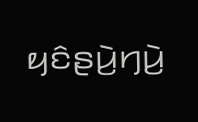ꤟꤢꤨꤔꤣꤧ꤬ꤚꤣꤧ꤬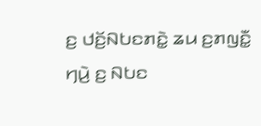ꤢ꤬ ꤓꤢꤩ꤬ꤡꤝꤢꤊꤢꤧ꤭ ꤘꤣ ꤢ꤬ꤊꤜꤢꤪ꤭ ꤚꤣꤧ꤬ ꤢ꤬ ꤡꤝꤢ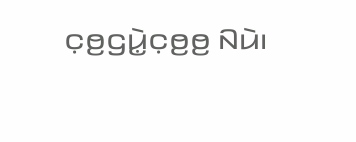ꤍ꤫ꤥ꤬ꤞꤣꤧ꤭ꤍ꤫ꤥ꤬ꤥ꤬ ꤡꤣꤧ꤯